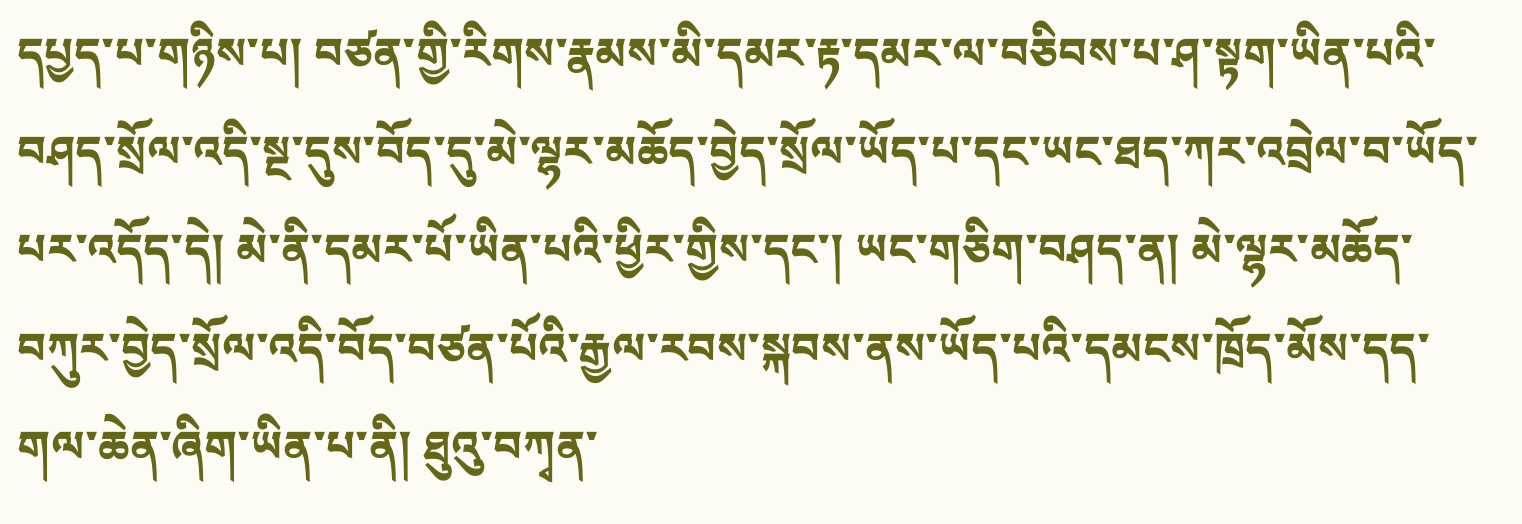དཔྱད་པ་གཉིས་པ། བཙན་གྱི་རིགས་རྣམས་མི་དམར་རྟ་དམར་ལ་བཅིབས་པ་ཤ་སྟག་ཡིན་པའི་བཤད་སྲོལ་འདི་སྔ་དུས་བོད་དུ་མེ་ལྷར་མཆོད་བྱེད་སྲོལ་ཡོད་པ་དང་ཡང་ཐད་ཀར་འབྲེལ་བ་ཡོད་པར་འདོད་དེ། མེ་ནི་དམར་པོ་ཡིན་པའི་ཕྱིར་གྱིས་དང་། ཡང་གཅིག་བཤད་ན། མེ་ལྷར་མཆོད་བཀུར་བྱེད་སྲོལ་འདི་བོད་བཙན་པོའི་རྒྱལ་རབས་སྐབས་ནས་ཡོད་པའི་དམངས་ཁྲོད་མོས་དད་གལ་ཆེན་ཞིག་ཡིན་པ་ནི། ཐུའུ་བཀྭན་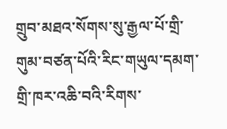གྲུབ་མཐའ་སོགས་སུ་རྒྱལ་པོ་གྲི་གུམ་བཙན་པོའི་རིང་གཡུལ་དམག་གྲི་ཁར་འཆི་བའི་རིགས་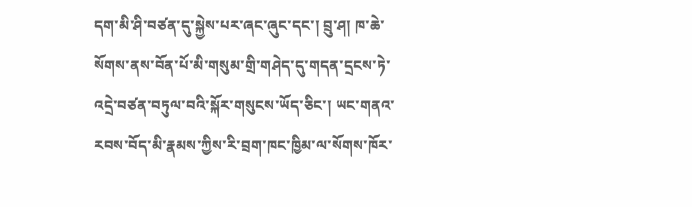དག་མི་ཤི་བཙན་དུ་སྐྱེས་པར་ཞང་ཞུང་དང་། བྲུ་ཤ། ཁ་ཆེ་སོགས་ནས་བོན་པོ་མི་གསུམ་གྲི་གཤེད་དུ་གདན་དྲངས་ཏེ་འདྲེ་བཙན་བཏུལ་བའི་སྐོར་གསུངས་ཡོད་ཅིང་། ཡང་གནའ་རབས་བོད་མི་རྣམས་ཀྱིས་རི་བྲག་ཁང་ཁྱིམ་ལ་སོགས་ཁོར་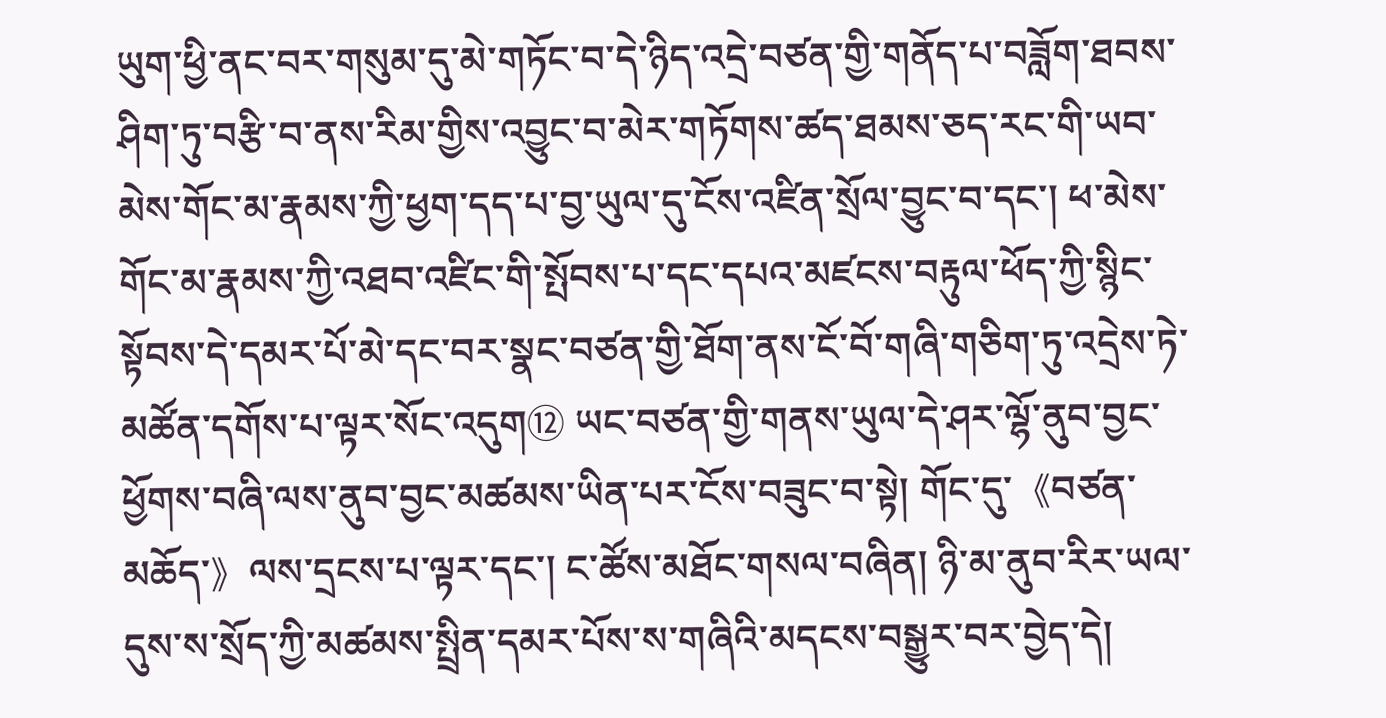ཡུག་ཕྱི་ནང་བར་གསུམ་དུ་མེ་གཏོང་བ་དེ་ཉིད་འདྲེ་བཙན་གྱི་གནོད་པ་བཟློག་ཐབས་ཤིག་ཏུ་བརྩི་བ་ནས་རིམ་གྱིས་འབྱུང་བ་མེར་གཏོགས་ཚད་ཐམས་ཅད་རང་གི་ཡབ་མེས་གོང་མ་རྣམས་ཀྱི་ཕྱག་དད་པ་བྱ་ཡུལ་དུ་ངོས་འཛིན་སྲོལ་བྱུང་བ་དང་། ཕ་མེས་གོང་མ་རྣམས་ཀྱི་འཐབ་འཛིང་གི་སྤོབས་པ་དང་དཔའ་མཛངས་བརྟུལ་ཕོད་ཀྱི་སྙིང་སྟོབས་དེ་དམར་པོ་མེ་དང་བར་སྣང་བཙན་གྱི་ཐོག་ནས་ངོ་བོ་གཞི་གཅིག་ཏུ་འདྲེས་ཏེ་མཚོན་དགོས་པ་ལྟར་སོང་འདུག⑫ ཡང་བཙན་གྱི་གནས་ཡུལ་དེ་ཤར་ལྷོ་ནུབ་བྱང་ཕྱོགས་བཞི་ལས་ནུབ་བྱང་མཚམས་ཡིན་པར་ངོས་བཟུང་བ་སྟེ། གོང་དུ་《བཙན་མཆོད་》ལས་དྲངས་པ་ལྟར་དང་། ང་ཚོས་མཐོང་གསལ་བཞིན། ཉི་མ་ནུབ་རིར་ཡལ་དུས་ས་སྲོད་ཀྱི་མཚམས་སྤྲིན་དམར་པོས་ས་གཞིའི་མདངས་བསྒྱུར་བར་བྱེད་དེ།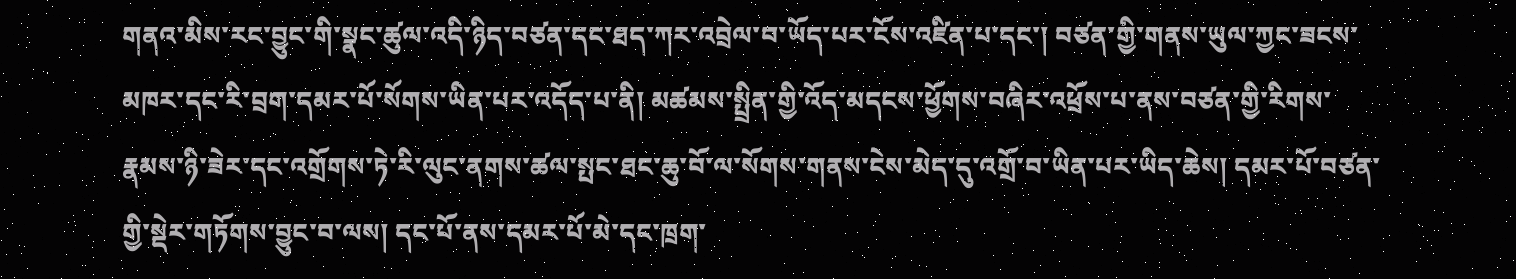གནའ་མིས་རང་བྱུང་གི་སྣང་ཚུལ་འདི་ཉིད་བཙན་དང་ཐད་ཀར་འབྲེལ་བ་ཡོད་པར་ངོས་འཛིན་པ་དང་། བཙན་གྱི་གནས་ཡུལ་ཀྱང་ཟངས་མཁར་དང་རི་བྲག་དམར་པོ་སོགས་ཡིན་པར་འདོད་པ་ནི། མཚམས་སྤྲིན་གྱི་འོད་མདངས་ཕྱོགས་བཞིར་འཕྲོས་པ་ནས་བཙན་གྱི་རིགས་རྣམས་ཉི་ཟེར་དང་འགྲོགས་ཏེ་རི་ལུང་ནགས་ཚལ་སྤང་ཐང་ཆུ་བོ་ལ་སོགས་གནས་ངེས་མེད་དུ་འགྲོ་བ་ཡིན་པར་ཡིད་ཆེས། དམར་པོ་བཙན་གྱི་སྡེར་གཏོགས་བྱུང་བ་ལས། དང་པོ་ནས་དམར་པོ་མེ་དང་ཁྲག་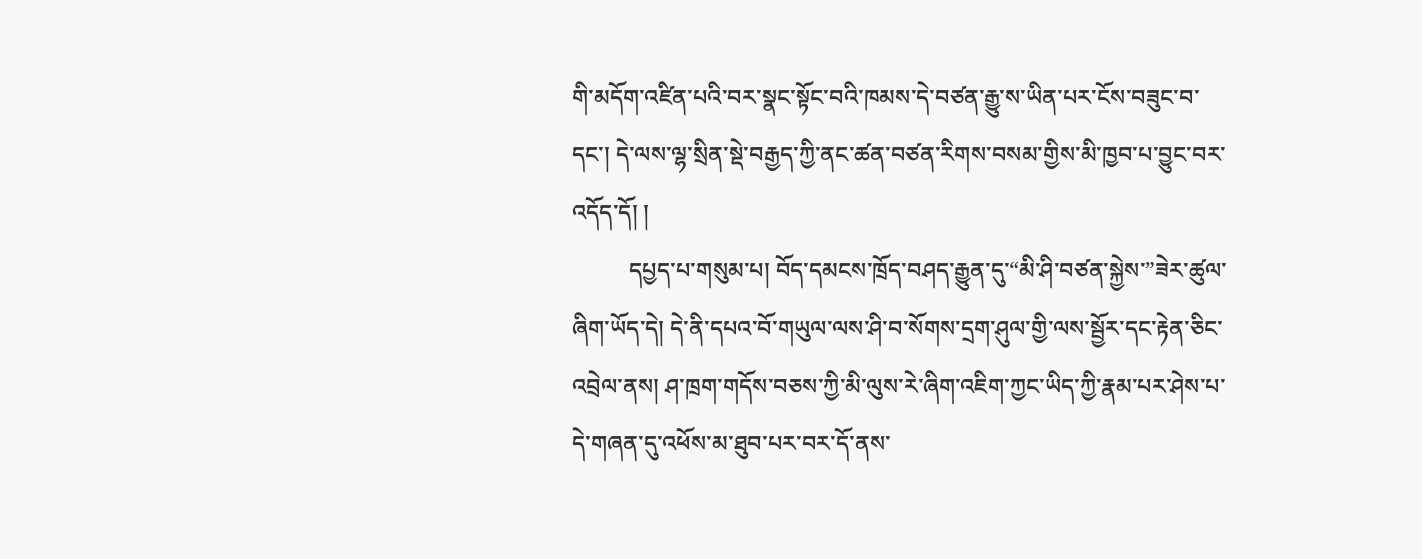གི་མདོག་འཛིན་པའི་བར་སྣང་སྟོང་བའི་ཁམས་དེ་བཙན་རྒྱུ་ས་ཡིན་པར་ངོས་བཟུང་བ་དང་། དེ་ལས་ལྷ་སྲིན་སྡེ་བརྒྱད་ཀྱི་ནང་ཚན་བཙན་རིགས་བསམ་གྱིས་མི་ཁྱབ་པ་བྱུང་བར་འདོད་དོ། །
          དཔྱད་པ་གསུམ་པ། བོད་དམངས་ཁྲོད་བཤད་རྒྱུན་དུ་“མི་ཤི་བཙན་སྐྱེས་”ཟེར་ཚུལ་ཞིག་ཡོད་དེ། དེ་ནི་དཔའ་བོ་གཡུལ་ལས་ཤི་བ་སོགས་དྲག་ཤུལ་གྱི་ལས་སྦྱོར་དང་རྟེན་ཅིང་འབྲེལ་ནས། ཤ་ཁྲག་གདོས་བཅས་ཀྱི་མི་ལུས་རེ་ཞིག་འཇིག་ཀྱང་ཡིད་ཀྱི་རྣམ་པར་ཤེས་པ་དེ་གཞན་དུ་འཕོས་མ་ཐུབ་པར་བར་དོ་ནས་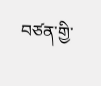བཙན་གྱི་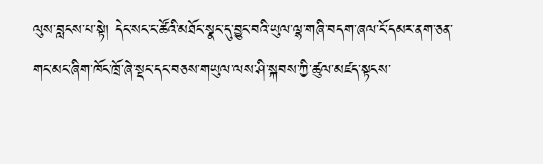ལུས་བླངས་པ་སྟེ། དེང་སང་ང་ཚོའི་མཐོང་སྣང་དུ་བྱུང་བའི་ཡུལ་ལྷ་གཞི་བདག་ཞལ་ངོ་དམར་ནག་ཅན་གང་མང་ཞིག་ཁོང་ཁྲོ་ཞེ་སྡང་དང་བཅས་གཡུལ་ལས་ཤི་སྐབས་ཀྱི་ཚུལ་མཛད་སྟངས་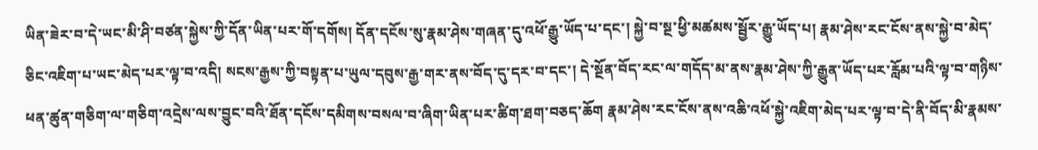ཡིན་ཟེར་བ་དེ་ཡང་མི་ཤི་བཙན་སྐྱེས་ཀྱི་དོན་ཡིན་པར་གོ་དགོས། དོན་དངོས་སུ་རྣམ་ཤེས་གཞན་དུ་འཕོ་རྒྱུ་ཡོད་པ་དང་། སྐྱེ་བ་སྔ་ཕྱི་མཚམས་སྦྱོར་རྒྱུ་ཡོད་པ། རྣམ་ཤེས་རང་ངོས་ནས་སྐྱེ་བ་མེད་ཅིང་འཇིག་པ་ཡང་མེད་པར་ལྟ་བ་འདི། སངས་རྒྱས་ཀྱི་བསྟན་པ་ཡུལ་དབུས་རྒྱ་གར་ནས་བོད་དུ་དར་བ་དང་། དེ་སྔོན་བོད་རང་ལ་གདོད་མ་ནས་རྣམ་ཤེས་ཀྱི་རྒྱུན་ཡོད་པར་རློམ་པའི་ལྟ་བ་གཉིས་ཕན་ཚུན་གཅིག་ལ་གཅིག་འདྲེས་ལས་བྱུང་བའི་ཐོན་དངོས་དམིགས་བསལ་བ་ཞིག་ཡིན་པར་ཚིག་ཐག་བཅད་ཆོག རྣམ་ཤེས་རང་ངོས་ནས་འཆི་འཕོ་སྐྱེ་འཇིག་མེད་པར་ལྟ་བ་དེ་ནི་བོད་མི་རྣམས་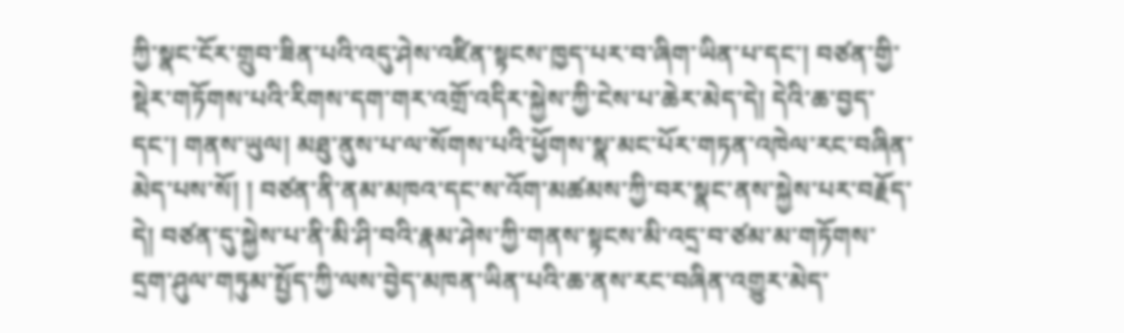ཀྱི་སྣང་ངོར་གྲུབ་ཟིན་པའི་འདུ་ཤེས་འཛིན་སྟངས་ཁྱད་པར་བ་ཞིག་ཡིན་པ་དང་། བཙན་གྱི་སྡེར་གཏོགས་པའི་རིགས་དག་གར་འགྲོ་འདིར་སྐྱེས་ཀྱི་ངེས་པ་ཆེར་མེད་དེ། དེའི་ཆ་བྱད་དང་། གནས་ཡུལ། མཐུ་ནུས་པ་ལ་སོགས་པའི་ཕྱོགས་སྣ་མང་པོར་གཏན་འཁེལ་རང་བཞིན་མེད་པས་སོ། ། བཙན་ནི་ནམ་མཁའ་དང་ས་འོག་མཚམས་ཀྱི་བར་སྣང་ནས་སྐྱེས་པར་བརྗོད་དེ། བཙན་དུ་སྐྱེས་པ་ནི་མི་ཤི་བའི་རྣམ་ཤེས་ཀྱི་གནས་སྟངས་མི་འདྲ་བ་ཙམ་མ་གཏོགས་དྲག་ཤུལ་གཏུམ་སྤྱོད་ཀྱི་ལས་བྱེད་མཁན་ཡིན་པའི་ཆ་ནས་རང་བཞིན་འགྱུར་མེད་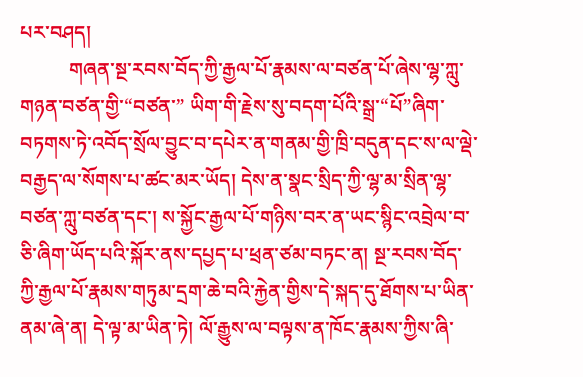པར་བཤད།
          གཞན་སྔ་རབས་བོད་ཀྱི་རྒྱལ་པོ་རྣམས་ལ་བཙན་པོ་ཞེས་ལྷ་ཀླུ་གཉན་བཙན་གྱི་“བཙན་” ཡིག་གི་རྗེས་སུ་བདག་པོའི་སྒྲ་“པོ”ཞིག་བཏགས་ཏེ་འབོད་སྲོལ་བྱུང་བ་དཔེར་ན་གནམ་གྱི་ཁྲི་བདུན་དང་ས་ལ་ལྡེ་བརྒྱད་ལ་སོགས་པ་ཚང་མར་ཡོད། དེས་ན་སྣང་སྲིད་ཀྱི་ལྷ་མ་སྲིན་ལྷ་བཙན་ཀླུ་བཙན་དང་། ས་སྐྱོང་རྒྱལ་པོ་གཉིས་བར་ན་ཡང་སྙིང་འབྲེལ་བ་ཅི་ཞིག་ཡོད་པའི་སྐོར་ནས་དཔྱད་པ་ཕྲན་ཙམ་བཏང་ན། སྔ་རབས་བོད་ཀྱི་རྒྱལ་པོ་རྣམས་གཏུམ་དྲག་ཆེ་བའི་རྐྱེན་གྱིས་དེ་སྐད་དུ་ཐོགས་པ་ཡིན་ནམ་ཞེ་ན། དེ་ལྟ་མ་ཡིན་ཏེ། ལོ་རྒྱུས་ལ་བལྟས་ན་ཁོང་རྣམས་ཀྱིས་ཞི་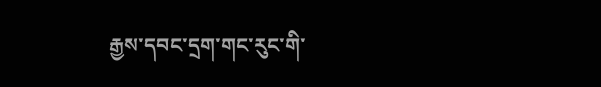རྒྱས་དབང་དྲག་གང་རུང་གི་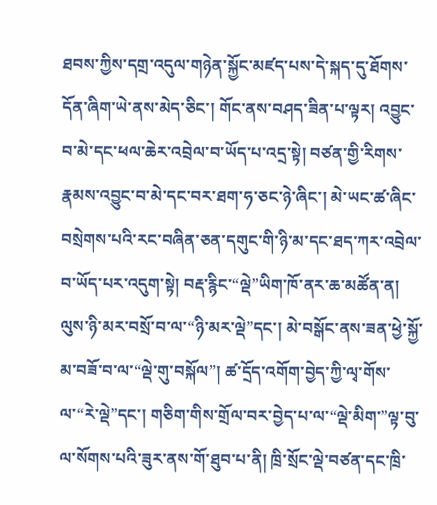ཐབས་ཀྱིས་དགྲ་འདུལ་གཉེན་སྐྱོང་མཛད་པས་དེ་སྐད་དུ་ཐོགས་དོན་ཞིག་ཡེ་ནས་མེད་ཅིང་། གོང་ནས་བཤད་ཟིན་པ་ལྟར། འབྱུང་བ་མེ་དང་ཕལ་ཆེར་འབྲེལ་བ་ཡོད་པ་འདྲ་སྟེ། བཙན་གྱི་རིགས་རྣམས་འབྱུང་བ་མེ་དང་བར་ཐག་ཧ་ཅང་ཉེ་ཞིང་། མེ་ཡང་ཚ་ཞིང་བསྲེགས་པའི་རང་བཞིན་ཅན་དགུང་གི་ཉི་མ་དང་ཐད་ཀར་འབྲེལ་བ་ཡོད་པར་འདུག་སྟེ། བརྡ་རྙིང་“ལྡེ”ཡིག་ཁོ་ནར་ཆ་མཚོན་ན། ལུས་ཉི་མར་བསྲོ་བ་ལ་“ཉི་མར་ལྡེ”དང་། མེ་བསྒོང་ནས་ཟན་ཕྱེ་སྐྱོ་མ་བཟོ་བ་ལ་“ལྡེ་གུ་བསྐོལ”། ཚ་དྲོད་འགོག་བྱེད་ཀྱི་ལྭ་གོས་ལ་“རེ་ལྡེ”དང་། གཅིག་གིས་གྲོལ་བར་བྱེད་པ་ལ་“ལྡེ་མིག་”ལྟ་བུ་ལ་སོགས་པའི་ཟུར་ནས་གོ་ཐུབ་པ་ནི། ཁྲི་སྲོང་ལྡེ་བཙན་དང་ཁྲི་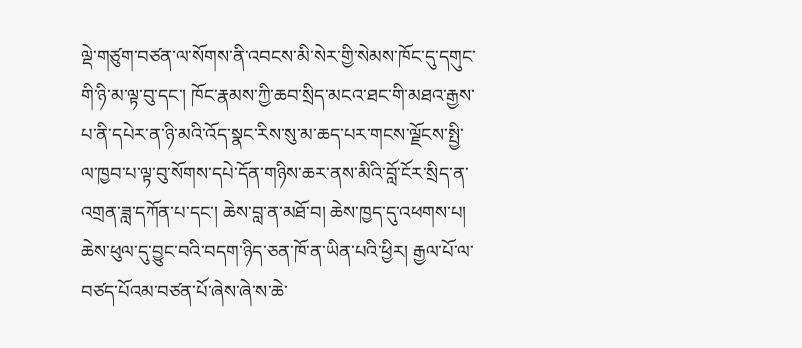ལྡེ་གཙུག་བཙན་ལ་སོགས་ནི་འབངས་མི་སེར་གྱི་སེམས་ཁོང་དུ་དགུང་གི་ཉི་མ་ལྟ་བུ་དང་། ཁོང་རྣམས་ཀྱི་ཆབ་སྲིད་མངའ་ཐང་གི་མཐའ་རྒྱས་པ་ནི་དཔེར་ན་ཉི་མའི་འོད་སྣང་རིས་སུ་མ་ཆད་པར་གངས་ལྗོངས་སྤྱི་ལ་ཁྱབ་པ་ལྟ་བུ་སོགས་དཔེ་དོན་གཉིས་ཆར་ནས་མིའི་བློ་ངོར་སྲིད་ན་འགྲན་ཟླ་དཀོན་པ་དང་། ཆེས་བླ་ན་མཐོ་བ། ཆེས་ཁྱད་དུ་འཕགས་པ། ཆེས་ཕུལ་དུ་བྱུང་བའི་བདག་ཉིད་ཅན་ཁོ་ན་ཡིན་པའི་ཕྱིར། རྒྱལ་པོ་ལ་བཙད་པོའམ་བཙན་པོ་ཞེས་ཞེ་ས་ཆེ་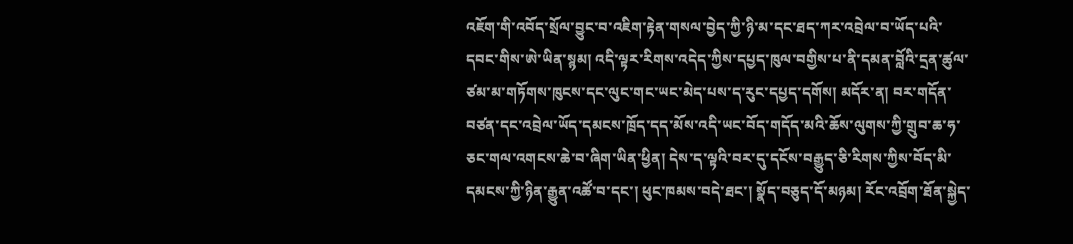འཇོག་གི་འབོད་སྲོལ་བྱུང་བ་འཇིག་རྟེན་གསལ་བྱེད་ཀྱི་ཉི་མ་དང་ཐད་ཀར་འབྲེལ་བ་ཡོད་པའི་དབང་གིས་ཨེ་ཡིན་སྙམ། འདི་ལྟར་རིགས་འདེད་ཀྱིས་དཔྱད་ཁུལ་བགྱིས་པ་ནི་དམན་བློའི་དྲན་ཚུལ་ཙམ་མ་གཏོགས་ཁུངས་དང་ལུང་གང་ཡང་མེད་པས་ད་རུང་དཔྱད་དགོས། མདོར་ན། བར་གདོན་བཙན་དང་འབྲེལ་ཡོད་དམངས་ཁྲོད་དད་མོས་འདི་ཡང་བོད་གདོད་མའི་ཆོས་ལུགས་ཀྱི་གྲུབ་ཆ་ཧ་ཅང་གལ་འགངས་ཆེ་བ་ཞིག་ཡིན་ཕྱིན། དེས་ད་ལྟའི་བར་དུ་དངོས་བརྒྱུད་ཅི་རིགས་ཀྱིས་བོད་མི་དམངས་ཀྱི་ཉིན་རྒྱུན་འཚོ་བ་དང་། ཕུང་ཁམས་བདེ་ཐང་། སྣོད་བཅུད་དོ་མཉམ། རོང་འབྲོག་ཐོན་སྐྱེད་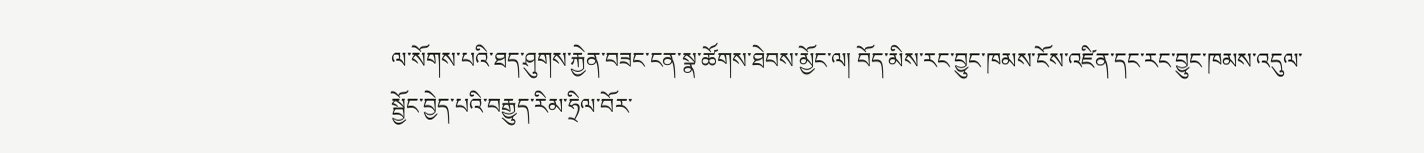ལ་སོགས་པའི་ཐད་ཤུགས་རྐྱེན་བཟང་ངན་སྣ་ཚོགས་ཐེབས་མྱོང་ལ། བོད་མིས་རང་བྱུང་ཁམས་ངོས་འཛིན་དང་རང་བྱུང་ཁམས་འདུལ་སྦྱོང་བྱེད་པའི་བརྒྱུད་རིམ་ཧྲིལ་བོར་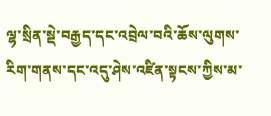ལྷ་སྲིན་སྡེ་བརྒྱད་དང་འབྲེལ་བའི་ཆོས་ལུགས་རིག་གནས་དང་འདུ་ཤེས་འཛིན་སྟངས་ཀྱིས་མ་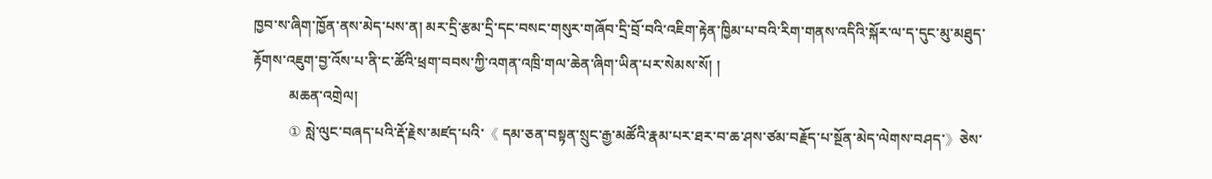ཁྱབ་ས་ཞིག་ཁྱོན་ནས་མེད་པས་ན། མར་དྲི་རྩམ་དྲི་དང་བསང་གསུར་གཞོབ་དྲི་བྲོ་བའི་འཇིག་རྟེན་ཁྱིམ་པ་བའི་རིག་གནས་འདིའི་སྐོར་ལ་ད་དུང་མུ་མཐུད་རྟོགས་འཇུག་བྱ་འོས་པ་ནི་ང་ཚོའི་ཕྲག་བབས་ཀྱི་འགན་འཁྲི་གལ་ཆེན་ཞིག་ཡིན་པར་སེམས་སོ། །
          མཆན་འགྲེལ།
          ① སླེ་ལུང་བཞད་པའི་རྡོ་རྗེས་མཛད་པའི་《 དམ་ཅན་བསྟན་སྲུང་རྒྱ་མཚོའི་རྣམ་པར་ཐར་བ་ཆ་ཤས་ཙམ་བརྗོད་པ་སྔོན་མེད་ལེགས་བཤད་》ཅེས་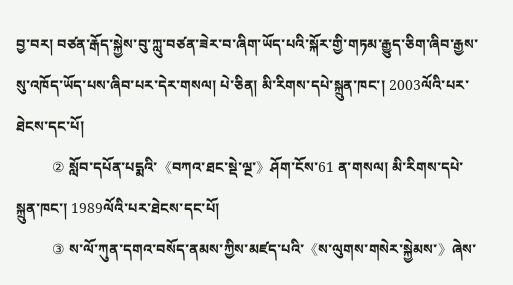བྱ་བར། བཙན་རྒོད་སྐྱེས་བུ་ཀླུ་བཙན་ཟེར་བ་ཞིག་ཡོད་པའི་སྐོར་གྱི་གཏམ་རྒྱུད་ཅིག་ཞིབ་རྒྱས་སུ་འཁོད་ཡོད་པས་ཞིབ་པར་དེར་གསལ། པེ་ཅིན། མི་རིགས་དཔེ་སྐྲུན་ཁང་། 2003ལོའི་པར་ཐེངས་དང་པོ།
          ② སློབ་དཔོན་པདྨའི་《བཀའ་ཐང་སྡེ་ལྔ་》ཤོག་ངོས་61 ན་གསལ། མི་རིགས་དཔེ་སྐྲུན་ཁང་། 1989ལོའི་པར་ཐེངས་དང་པོ།
          ③ ས་ལོ་ཀུན་དགའ་བསོད་ནམས་ཀྱིས་མཛད་པའི་《ས་ལུགས་གསེར་སྐྱེམས་》ཞེས་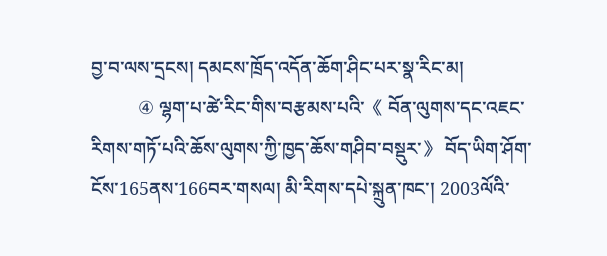བྱ་བ་ལས་དྲངས། དམངས་ཁྲོད་འདོན་ཆོག་ཤིང་པར་སྣ་རིང་མ།
          ④ ལྷག་པ་ཚེ་རིང་གིས་བརྩམས་པའི་《 བོན་ལུགས་དང་འཇང་རིགས་གཏོ་པའི་ཆོས་ལུགས་ཀྱི་ཁྱད་ཆོས་གཤིབ་བསྡུར་》 བོད་ཡིག་ཤོག་ངོས་165ནས་166བར་གསལ། མི་རིགས་དཔེ་སྐྲུན་ཁང་། 2003ལོའི་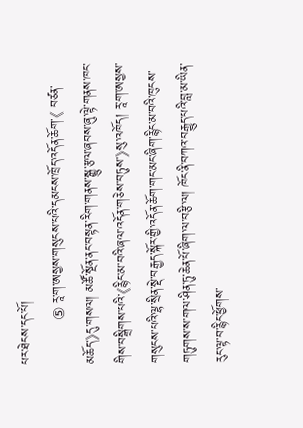པར་ཐེངས་དང་པོ།
          ⑤ རཱ་ག་ཨསྱས་གསུངས་པའི་དམངས་ཁྲོད་འདོན་ཆོག་《 བཙན་མཆོད་》དུ་གསལ། མཚོ་སྔོན་ནང་བསྟན་རིག་གནས་སྒྱུ་རྩལ་ཞབས་ཞུ་ལྟེ་གནས་ཁང་གིས་བསྒྲིགས་པའི་《རྙིང་མ་བའི་ཞལ་འདོན་གཅེས་བཏུས་》སུ་འཁོད། རཱ་ག་ཨསྱས་གསུངས་པའི་ལྷ་སྲིན་སྡེ་བརྒྱད་སྐོར་གྱི་འདོན་ཆོག་གང་མང་ཞིག་རྙིང་མ་བའི་ཁུངས་གཏུགས་ས་གལ་ཤིན་ཏུ་ཆེན་པོ་ཞིག་ལ་བརྩི་ལ། ཁོང་ནི་བཀའ་བརྒྱུད་པའི་བླ་མ་ཡིན་རུང་ལྟ་བ་རྙིང་ཕྱོགས་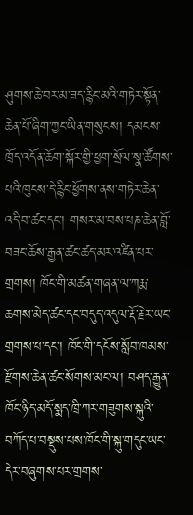ཤུགས་ཆེ་བར་མ་ཟད་རྙིང་མའི་གཏེར་སྟོན་ཆེན་པོ་ཞིག་ཀྱང་ཡིན་གསུངས། དམངས་ཁྲོད་འདོན་ཆོག་སྐོར་གྱི་ཕྱག་སྲོལ་སྣ་ཚོགས་པའི་ཁུངས་དེ་རྙིང་ཕྱོགས་ནས་གཏེར་ཆེན་འདི་བ་ཚང་དང་། གསར་མ་བས་པཎ་ཆེན་བློ་བཟང་ཆོས་རྒྱན་ཚང་ཚད་མར་འཛིན་པར་གྲགས། ཁོང་གི་མཚན་གཞན་ལ་ཀརྨ་ཆགས་མེད་ཚང་དང་བདུད་འདུལ་རྡོ་རྗེར་ཡང་གྲགས་པ་དང་། ཁོང་གི་དངོས་སློབ་ཁམས་རྫོགས་ཆེན་ཚང་སོགས་མང་ལ། བཤད་རྒྱུན་ཁོང་ཉིད་མདོ་སྨད་ཁྲི་ཀར་གཟུགས་སྐུའི་བཀོད་པ་བསྡུས་པས་ཁོང་གི་སྐུ་གདུང་ཡང་དེར་བཞུགས་པར་གྲགས་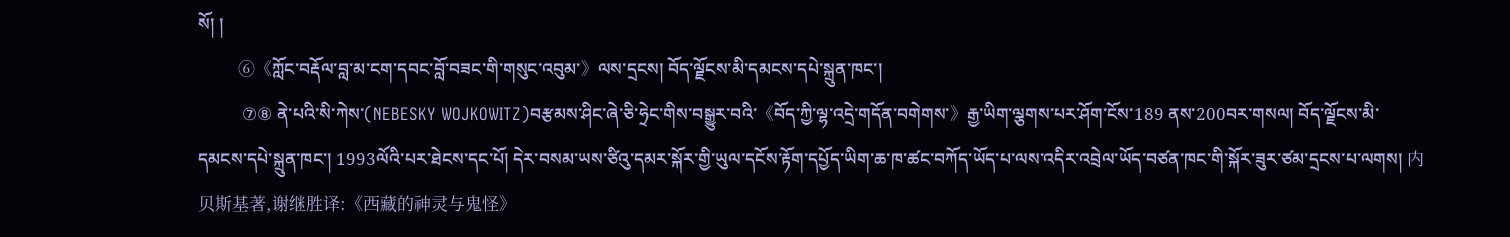སོ། །
          ⑥《ཀློང་བརྡོལ་བླ་མ་ངག་དབང་བློ་བཟང་གི་གསུང་འབུམ་》ལས་དྲངས། བོད་ལྗོངས་མི་དམངས་དཔེ་སྐྲུན་ཁང་།
          ⑦⑧ ནེ་པའི་སི་ཀེས་(NEBESKY WOJKOWITZ)བརྩམས་ཤིང་ཞེ་ཅི་ཧྲེང་གིས་བསྒྱུར་བའི་《བོད་ཀྱི་ལྷ་འདྲེ་གདོན་བགེགས་》རྒྱ་ཡིག་ལྕགས་པར་ཤོག་ངོས་189 ནས་200བར་གསལ། བོད་ལྗོངས་མི་དམངས་དཔེ་སྐྲུན་ཁང་། 1993ལོའི་པར་ཐེངས་དང་པོ། དེར་བསམ་ཡས་ཙིའུ་དམར་སྐོར་གྱི་ཡུལ་དངོས་རྟོག་དཔྱོད་ཡིག་ཆ་ཁ་ཚང་བཀོད་ཡོད་པ་ལས་འདིར་འབྲེལ་ཡོད་བཙན་ཁང་གི་སྐོར་ཟུར་ཙམ་དྲངས་པ་ལགས། 内贝斯基著,谢继胜译:《西藏的神灵与鬼怪》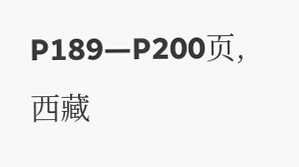P189—P200页, 西藏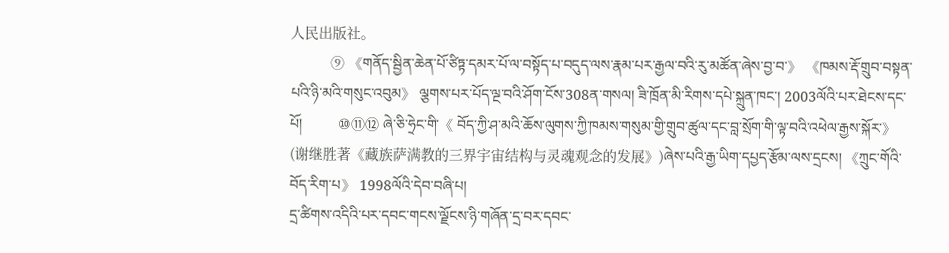人民出版社。
          ⑨ 《གནོད་སྦྱིན་ཆེན་པོ་ཙིཏྟ་དམར་པོ་ལ་བསྟོད་པ་བདུད་ལས་རྣམ་པར་རྒྱལ་བའི་རུ་མཚོན་ཞེས་བྱ་བ་》 《ཁམས་རྡོ་གྲུབ་བསྟན་པའི་ཉི་མའི་གསུང་འབུམ》 ལྕགས་པར་པོད་ལྔ་བའི་ཤོག་ངོས་308ན་གསལ། ཟི་ཁྲོན་མི་རིགས་དཔེ་སྐྲུན་ཁང་། 2003ལོའི་པར་ཐེངས་དང་པོ།          ⑩⑪⑫ ཞེ་ཅི་ཧྲེང་གི་《 བོད་ཀྱི་ཤ་མའི་ཆོས་ལུགས་ཀྱི་ཁམས་གསུམ་གྱི་གྲུབ་ཚུལ་དང་བླ་སྲོག་གི་ལྟ་བའི་འཕེལ་རྒྱས་སྐོར་》(谢继胜著《藏族萨满教的三界宇宙结构与灵魂观念的发展》)ཞེས་པའི་རྒྱ་ཡིག་དཔྱད་རྩོམ་ལས་དྲངས། 《ཀྲུང་གོའི་བོད་རིག་པ》 1998ལོའི་དེབ་བཞི་པ།
དྲ་ཚིགས་འདིའི་པར་དབང་གངས་ལྗོངས་ཉི་གཞོན་དྲ་བར་དབང་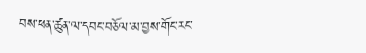བས་ཕན་ཚུན་ལ་དབང་བཅོལ་མ་བྱས་གོང་རང་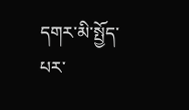དགར་མི་སྤྱོད་པར་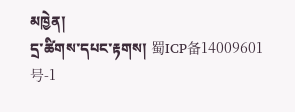མཁྱེན།
དྲ་ཚིགས་དཔང་རྟགས། 蜀ICP备14009601号-1